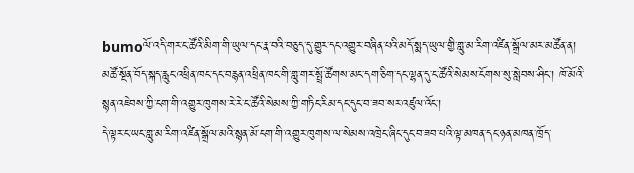bumoལོ་འདི་གར་ང་ཚོའི་མིག་གི་ཡུལ་དང་རྣ་བའི་བཅུད་དུ་གྱུར་དང་འགྱུར་བཞིན་པའི་མདོ་སྨད་ཡུལ་གྱི་གླུ་མ་རིག་འཛིན་སྒྲོལ་མར་མཚོན་ན། མཚོ་སྔོན་བོད་སྐད་རླུང་འཕྲིན་ཁང་དང་བརྙན་འཕྲིན་ཁང་གི་གླུ་གར་སྤྲོ་ཚོགས་མང་དག་ཅིག་དང་ལྷན་དུ་ང་ཚོའི་སེམས་ངོགས་སུ་སླེབས་ཤིང་། ཁོ་མོའི་སྙན་འཇེབས་ཀྱི་ངག་གི་འགྱུར་ཁུགས་རེ་རེ་ང་ཚོའི་སེམས་ཀྱི་གཏིང་རིམ་དང་དུང་བ་ཟབ་སར་འཛུལ་འོང་།
དེ་ལྟར་ང་ཡང་གླུ་མ་རིག་འཛིན་སྒྲོལ་མའི་སྙན་མོ་ངག་གི་འགྱུར་ཁུགས་ལ་སེམས་འཁྲེང་ཞིང་དུང་བ་ཟབ་པའི་ལྟ་མཁན་དང་ཉན་མཁན་ཁྲོད་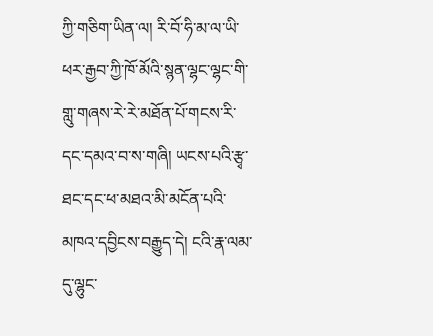ཀྱི་གཅིག་ཡིན་ལ། རི་བོ་ཧི་མ་ལ་ཡི་ཕར་རྒྱབ་ཀྱི་ཁོ་མོའི་སྙན་ལྷང་ལྷང་གི་གླུ་གཞས་རེ་རེ་མཐོན་པོ་གངས་རི་དང་དམའ་བ་ས་གཞི། ཡངས་པའི་རྩྭ་ཐང་དང་ཕ་མཐའ་མི་མངོན་པའི་མཁའ་དབྱིངས་བརྒྱུད་དེ། ངའི་རྣ་ལམ་དུ་ལྷུང་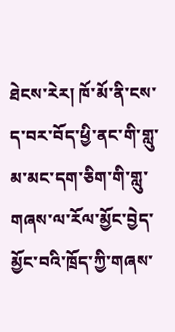ཐེངས་རེར། ཁོ་མོ་ནི་ངས་ད་བར་བོད་ཕྱི་ནང་གི་གླུ་མ་མང་དག་ཅིག་གི་གླུ་གཞས་ལ་རོལ་མྱོང་བྱེད་མྱོང་བའི་ཁྲོད་ཀྱི་གཞས་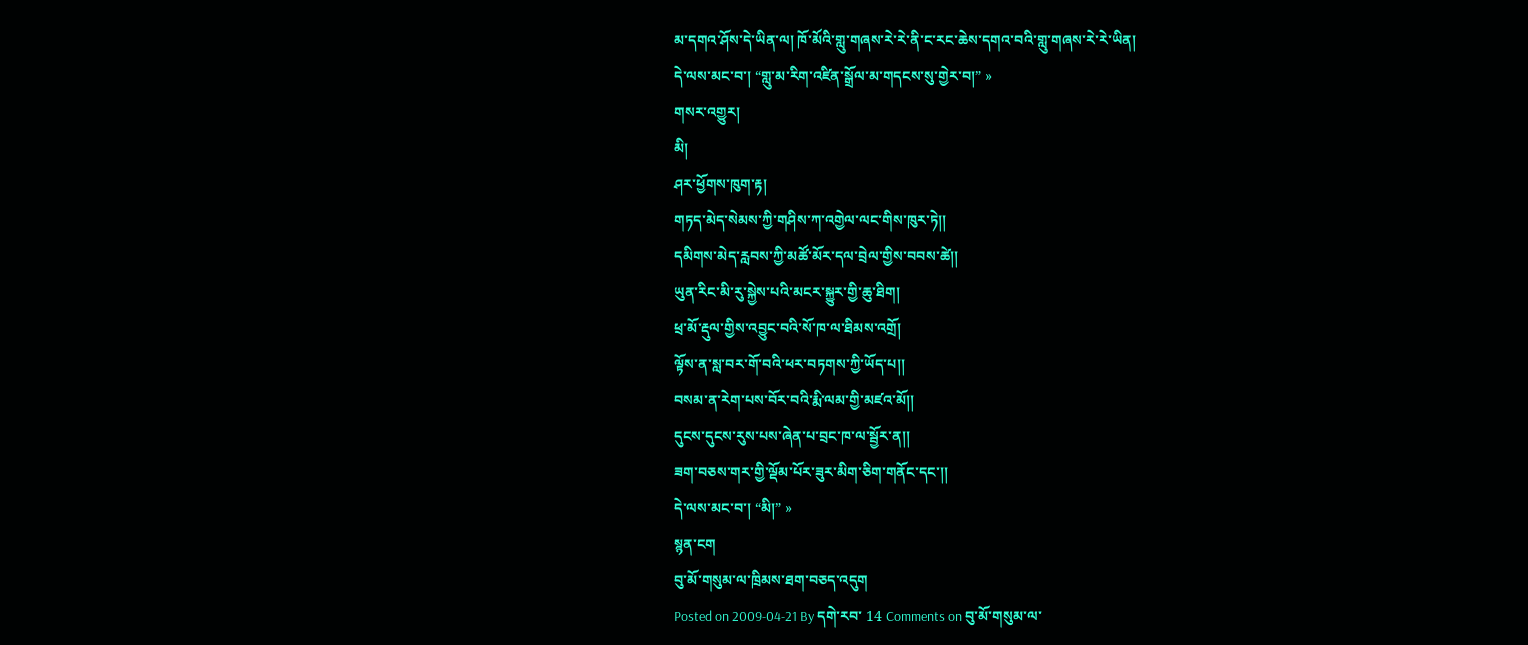མ་དགའ་ཤོས་དེ་ཡིན་ལ། ཁོ་མོའི་གླུ་གཞས་རེ་རེ་ནི་ང་རང་ཆེས་དགའ་བའི་གླུ་གཞས་རེ་རེ་ཡིན།
དེ་ལས་མང་བ་། “གླུ་མ་རིག་འཛིན་སྒྲོལ་མ་གདངས་སུ་གྱེར་བ།” »
གསར་འགྱུར།
མི།
ཤར་ཕྱོགས་ཁུག་རྟ།
གཏད་མེད་སེམས་ཀྱི་གཤིས་ཀ་འགྱེལ་ལང་གིས་ཁུར་ཏེ།།
དམིགས་མེད་རླབས་ཀྱི་མཚོ་མོར་དལ་བྲེལ་གྱིས་བབས་ཚེ།།
ཡུན་རིང་མི་རུ་སྐྱེས་པའི་མངར་སྐྱུར་གྱི་ཆུ་ཐིག།
ཕྲ་མོ་རྡུལ་གྱིས་འབྱུང་བའི་སོ་ཁ་ལ་ཐིམས་འགྲོ།
ལྟོས་ན་སླ་བར་གོ་བའི་ཕར་བཏགས་ཀྱི་ཡོད་པ།།
བསམ་ན་རེག་པས་བོར་བའི་རྨི་ལམ་གྱི་མཛའ་མོ།།
དུངས་དུངས་རུས་པས་ཞེན་པ་བྲང་ཁ་ལ་སྦྱོར་ན།།
ཟག་བཅས་གར་གྱི་ལྡོམ་པོར་ཟུར་མིག་ཅིག་གནོང་དང་།།
དེ་ལས་མང་བ་། “མི།” »
སྙན་ངག
བུ་མོ་གསུམ་ལ་ཁྲིམས་ཐག་བཅད་འདུག
Posted on 2009-04-21 By དགེ་རབ་ 14 Comments on བུ་མོ་གསུམ་ལ་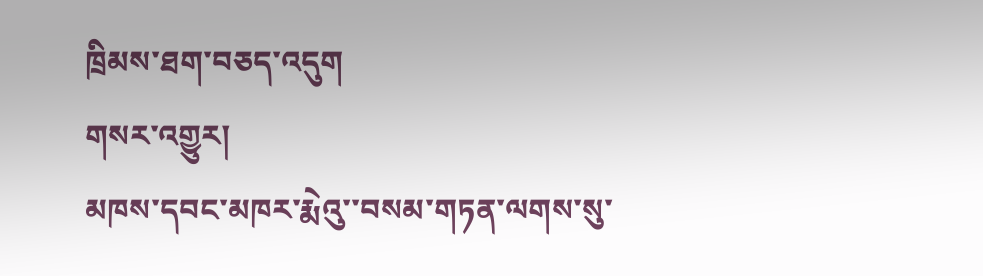ཁྲིམས་ཐག་བཅད་འདུག
གསར་འགྱུར།
མཁས་དབང་མཁར་རྨེའུ་་བསམ་གཏན་ལགས་སུ་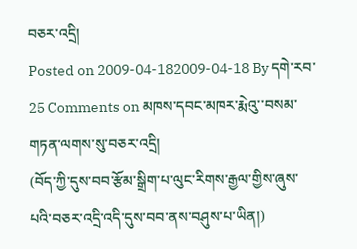བཅར་འདྲི།
Posted on 2009-04-182009-04-18 By དགེ་རབ་ 25 Comments on མཁས་དབང་མཁར་རྨེའུ་་བསམ་གཏན་ལགས་སུ་བཅར་འདྲི།
(བོད་ཀྱི་དུས་བབ་རྩོམ་སྒྲིག་པ་ལུང་རིགས་རྒྱལ་གྱིས་ཞུས་པའི་བཅར་འདྲི་འདི་དུས་བབ་ནས་བཤུས་པ་ཡིན།)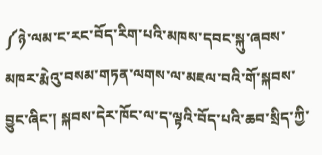༼ཉེ་ལམ་ང་རང་བོད་རིག་པའི་མཁས་དབང་སྐུ་ཞབས་མཁར་རྨེའུ་བསམ་གཏན་ལགས་ལ་མཇལ་བའི་གོ་སྐབས་བྱུང་ཞིང་། སྐབས་དེར་ཁོང་ལ་ད་ལྟའི་བོད་པའི་ཆབ་སྲིད་ཀྱི་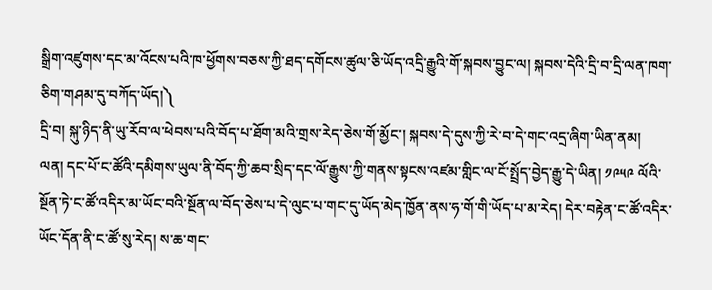སྒྲིག་འཛུགས་དང་མ་འོངས་པའི་ཁ་ཕྱོགས་བཅས་ཀྱི་ཐད་དགོངས་ཚུལ་ཅི་ཡོད་འདྲི་རྒྱུའི་གོ་སྐབས་བྱུང་ལ། སྐབས་དེའི་དྲི་བ་དྲི་ལན་ཁག་ཅིག་གཤམ་དུ་བཀོད་ཡོད།༽
དྲི་བ། སྐུ་ཉིད་ནི་ཡུ་རོབ་ལ་ཕེབས་པའི་བོད་པ་ཐོག་མའི་གྲས་རེད་ཅེས་གོ་མྱོང་། སྐབས་དེ་དུས་ཀྱི་རེ་བ་དེ་གང་འདྲ་ཞིག་ཡིན་ནམ།
ལན། དང་པོ་ང་ཚོའི་དམིགས་ཡུལ་ནི་བོད་ཀྱི་ཆབ་སྲིད་དང་ལོ་རྒྱུས་ཀྱི་གནས་སྟངས་འཛམ་གླིང་ལ་ངོ་སྤྲོད་བྱེད་རྒྱུ་དེ་ཡིན། ༡༩༥༩ ལོའི་སྔོན་ཏེ་ང་ཚོ་འདིར་མ་ཡོང་བའི་སྔོན་ལ་བོད་ཅེས་པ་དེ་ལུང་པ་གང་དུ་ཡོད་མེད་ཁྱོན་ནས་ཧ་གོ་གི་ཡོད་པ་མ་རེད། དེར་བརྟེན་ང་ཚོ་འདིར་ཡོང་དོན་ནི་ང་ཚོ་སུ་རེད། ས་ཆ་གང་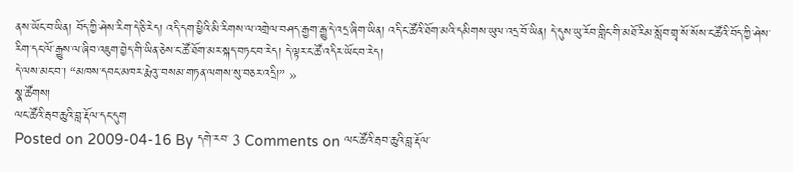ནས་ཡོང་བ་ཡིན། བོད་ཀྱི་ཤེས་རིག་དེ་ཅི་རེད། འདི་དག་ཕྱིའི་མི་རིགས་ལ་འགྲེལ་བཤད་རྒྱག་རྒྱུ་དེ་འདྲ་ཞིག་ཡིན། འདི་ང་ཚོའི་ཐོག་མའི་དམིགས་ཡུལ་འདྲ་བོ་ཡིན། དེ་དུས་ཡུ་རོབ་གླིང་གི་མཐོ་རིམ་སློབ་གྲྭ་སོ་སོས་ང་ཚོའི་བོད་ཀྱི་ཤེས་རིག་དང་ལོ་རྒྱུས་ལ་ཞིབ་འཇུག་བྱེད་གི་ཡིན་ཅེས་ང་ཚོ་ཐོག་མར་སྐད་བཏང་བ་རེད། དེ་ལྟར་ང་ཚོ་འདིར་ཡོང་བ་རེད།
དེ་ལས་མང་བ་། “མཁས་དབང་མཁར་རྨེའུ་་བསམ་གཏན་ལགས་སུ་བཅར་འདྲི།” »
སྣ་ཚོགས།
ལང་ཚོའི་རྦབ་ཆུའི་བླ་རྡོལ་དང་དུག
Posted on 2009-04-16 By དགེ་རབ་ 3 Comments on ལང་ཚོའི་རྦབ་ཆུའི་བླ་རྡོལ་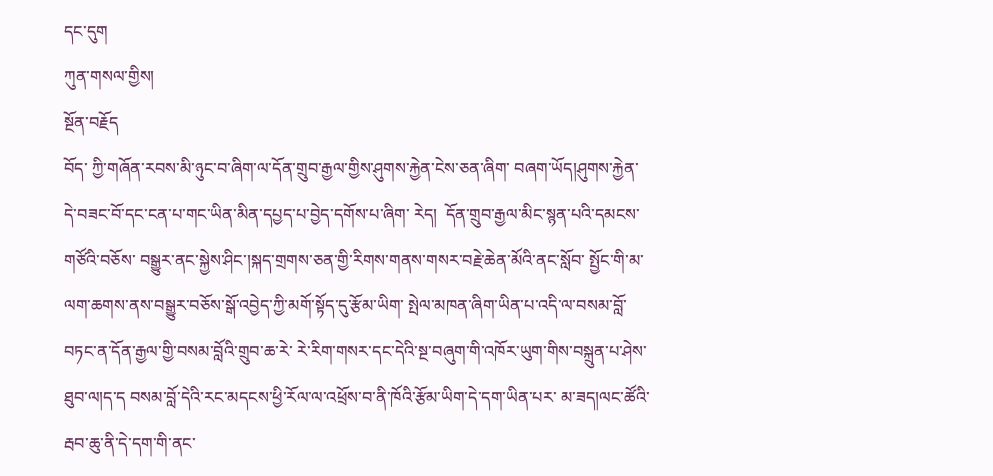དང་དུག
ཀུན་གསལ་གྱིས།
སྔོན་བརྗོད
བོད་ ཀྱི་གཞོན་རབས་མི་ཉུང་བ་ཞིག་ལ་དོན་གྲུབ་རྒྱལ་གྱིས་ཤུགས་རྐྱེན་ངེས་ཅན་ཞིག་ བཞག་ཡོད།ཤུགས་རྐྱེན་དེ་བཟང་བོ་དང་ངན་པ་གང་ཡིན་མིན་དཔྱད་པ་བྱེད་དགོས་པ་ཞིག་ རེད།  དོན་གྲུབ་རྒྱལ་མིང་སྙན་པའི་དམངས་གཙོའི་བཅོས་ བསྒྱུར་ནང་སྐྱེས་ཤིང་།སྐད་གྲགས་ཅན་གྱི་རིགས་གནས་གསར་བརྗེ་ཆེན་མོའི་ནང་སློབ་ སྤྱོང་གི་མ་ལག་ཆགས་ནས་བསྒྱུར་བཅོས་སྒོ་འབྱེད་ཀྱི་མགོ་སྟོད་དུ་རྩོམ་ཡིག་ སྤེལ་མཁན་ཞིག་ཡིན་པ་འདི་ལ་བསམ་བློ་བཏང་ན་དོན་རྒྱལ་གྱི་བསམ་བློའི་གྲུབ་ཆ་རེ་ རེ་རིག་གསར་དང་དེའི་སྔ་བཞུག་གི་འཁོར་ཡུག་གིས་བསྐྲུན་པ་ཤེས་ཐུབ་ལ།ད་ད བསམ་བློ་དེའི་རང་མདངས་ཕྱི་རོལ་ལ་འཕྲོས་བ་ནི་ཁོའི་རྩོམ་ཡིག་དེ་དག་ཡིན་པར་ མ་ཟད།ལང་ཚོའི་རྦབ་ཆུ་ནི་དེ་དག་གི་ནང་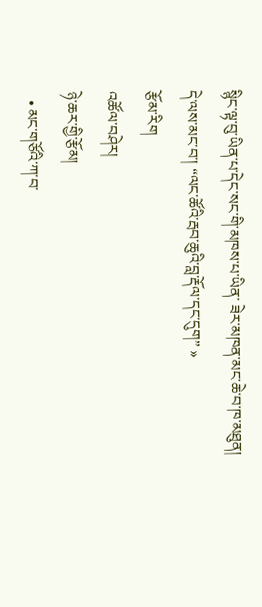སྙིང་ལྟ་བུ་ཡིན་པ་དེང་སང་གི་མཁས་པ་ཡིན་ ཟེར་མཁན་མང་ཆེ་བ་ཁ་མཐུན།
དེ་ལས་མང་བ་། “ལང་ཚོའི་རྦབ་ཆུའི་བླ་རྡོལ་དང་དུག” »
རྩོམ་རིག
འཚོལ་བཤེར།
ཉེ་ཆར་གྱི་རྩོམ།
  • མང་གཙོའི་ཀ་བ་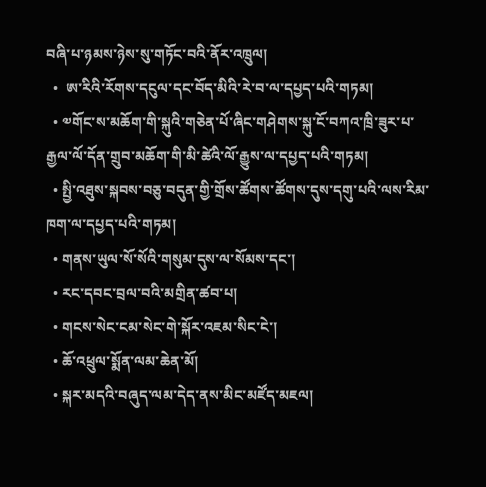བཞི་པ་ཉམས་ཉེས་སུ་གཏོང་བའི་ནོར་འཁྲུལ།
  •  ཨ་རིའི་རོགས་དངུལ་དང་བོད་མིའི་རེ་བ་ལ་དཔྱད་པའི་གཏམ།
  • ༧གོང་ས་མཆོག་གི་སྐུའི་གཅེན་པོ་ཞིང་གཤེགས་སྐུ་ངོ་བཀའ་ཁྲི་ཟུར་པ་རྒྱལ་ལོ་དོན་གྲུབ་མཆོག་གི་མི་ཚེའི་ལོ་རྒྱུས་ལ་དཔྱད་པའི་གཏམ།
  • སྤྱི་འཐུས་སྐབས་བཅུ་བདུན་གྱི་གྲོས་ཚོགས་ཚོགས་དུས་དགུ་པའི་ལས་རིམ་ཁག་ལ་དཔྱད་པའི་གཏམ།
  • གནས་ཡུལ་སོ་སོའི་གསུམ་དུས་ལ་སོམས་དང་།
  • རང་དབང་བྲལ་བའི་མགྲིན་ཚབ་པ།
  • གངས་སེང་ངམ་སེང་གེ་སྐོར་འཇམ་སིང་ངེ་།
  • ཆོ་འཕྲུལ་སྨོན་ལམ་ཆེན་མོ།
  • སྐར་མདའི་བཞུད་ལམ་དེད་ནས་མིང་མཛོད་མཇལ།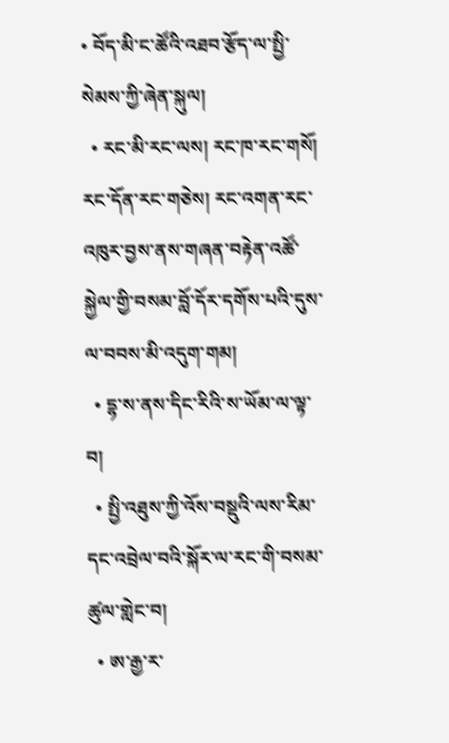• བོད་མི་ང་ཚོའི་འཐབ་རྩོད་ལ་སྤྱི་སེམས་ཀྱི་ཞེན་སྐུལ།
  • རང་མི་རང་ལས། རང་ཁ་རང་གསོ། རང་དོན་རང་གཅེས། རང་འགན་རང་འཁུར་བྱས་ནས་གཞན་བརྟེན་འཚོ་སྐྱེལ་གྱི་བསམ་བློ་དོར་དགོས་པའི་དུས་ལ་བབས་མི་འདུག་གམ།
  • དྷ་ས་ནས་དིང་རིའི་ས་ཡོམ་ལ་ལྟ་བ།
  • སྤྱི་འཐུས་ཀྱི་འོས་བསྡུའི་ལས་རིམ་དང་འབྲེལ་བའི་སྐོར་ལ་རང་གི་བསམ་ཚུལ་གླེང་བ།
  • ཨ་རྒྱ་ར་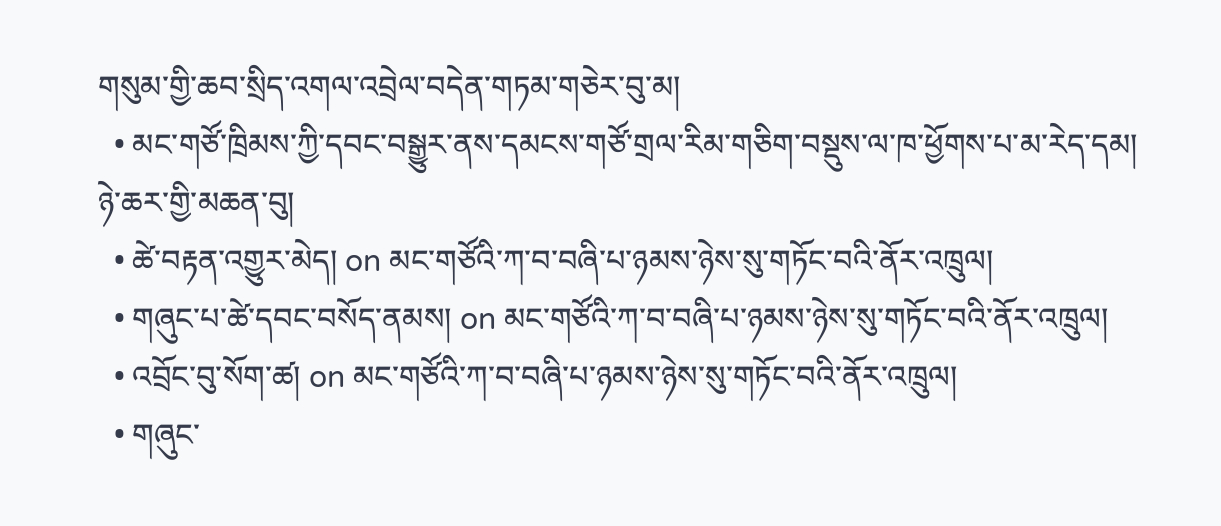གསུམ་གྱི་ཆབ་སྲིད་འགལ་འབྲེལ་བདེན་གཏམ་གཅེར་བུ་མ།
  • མང་གཙོ་ཁྲིམས་ཀྱི་དབང་བསྒྱུར་ནས་དམངས་གཙོ་གྲལ་རིམ་གཅིག་བསྡུས་ལ་ཁ་ཕྱོགས་པ་མ་རེད་དམ།
ཉེ་ཆར་གྱི་མཆན་བུ།
  • ཚེ་བརྟན་འགྱུར་མེད། on མང་གཙོའི་ཀ་བ་བཞི་པ་ཉམས་ཉེས་སུ་གཏོང་བའི་ནོར་འཁྲུལ།
  • གཞུང་པ་ཚེ་དབང་བསོད་ནམས། on མང་གཙོའི་ཀ་བ་བཞི་པ་ཉམས་ཉེས་སུ་གཏོང་བའི་ནོར་འཁྲུལ།
  • འབྲོང་བུ་སོག་ཚ། on མང་གཙོའི་ཀ་བ་བཞི་པ་ཉམས་ཉེས་སུ་གཏོང་བའི་ནོར་འཁྲུལ།
  • གཞུང་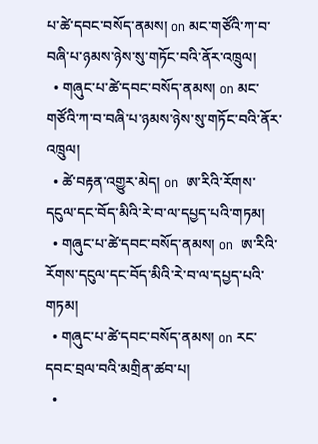པ་ཚེ་དབང་བསོད་ནམས། on མང་གཙོའི་ཀ་བ་བཞི་པ་ཉམས་ཉེས་སུ་གཏོང་བའི་ནོར་འཁྲུལ།
  • གཞུང་པ་ཚེ་དབང་བསོད་ནམས། on མང་གཙོའི་ཀ་བ་བཞི་པ་ཉམས་ཉེས་སུ་གཏོང་བའི་ནོར་འཁྲུལ།
  • ཚེ་བརྟན་འགྱུར་མེད། on  ཨ་རིའི་རོགས་དངུལ་དང་བོད་མིའི་རེ་བ་ལ་དཔྱད་པའི་གཏམ།
  • གཞུང་པ་ཚེ་དབང་བསོད་ནམས། on  ཨ་རིའི་རོགས་དངུལ་དང་བོད་མིའི་རེ་བ་ལ་དཔྱད་པའི་གཏམ།
  • གཞུང་པ་ཚེ་དབང་བསོད་ནམས། on རང་དབང་བྲལ་བའི་མགྲིན་ཚབ་པ།
  •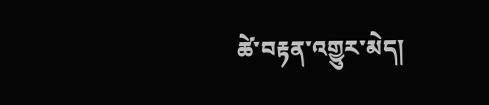ཚེ་བརྟན་འགྱུར་མེད།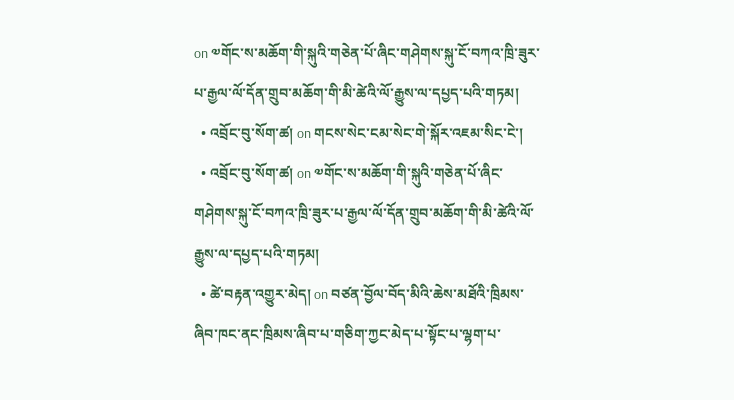on ༧གོང་ས་མཆོག་གི་སྐུའི་གཅེན་པོ་ཞིང་གཤེགས་སྐུ་ངོ་བཀའ་ཁྲི་ཟུར་པ་རྒྱལ་ལོ་དོན་གྲུབ་མཆོག་གི་མི་ཚེའི་ལོ་རྒྱུས་ལ་དཔྱད་པའི་གཏམ།
  • འབྲོང་བུ་སོག་ཚ། on གངས་སེང་ངམ་སེང་གེ་སྐོར་འཇམ་སིང་ངེ་།
  • འབྲོང་བུ་སོག་ཚ། on ༧གོང་ས་མཆོག་གི་སྐུའི་གཅེན་པོ་ཞིང་གཤེགས་སྐུ་ངོ་བཀའ་ཁྲི་ཟུར་པ་རྒྱལ་ལོ་དོན་གྲུབ་མཆོག་གི་མི་ཚེའི་ལོ་རྒྱུས་ལ་དཔྱད་པའི་གཏམ།
  • ཚེ་བརྟན་འགྱུར་མེད། on བཙན་བྱོལ་བོད་མིའི་ཆེས་མཐོའི་ཁྲིམས་ཞིབ་ཁང་ནང་ཁྲིམས་ཞིབ་པ་གཅིག་ཀྱང་མེད་པ་སྟོང་པ་ལྷག་པ་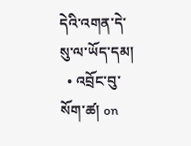དེའི་འགན་དེ་སུ་ལ་ཡོད་དམ།
  • འབྲོང་བུ་སོག་ཚ། on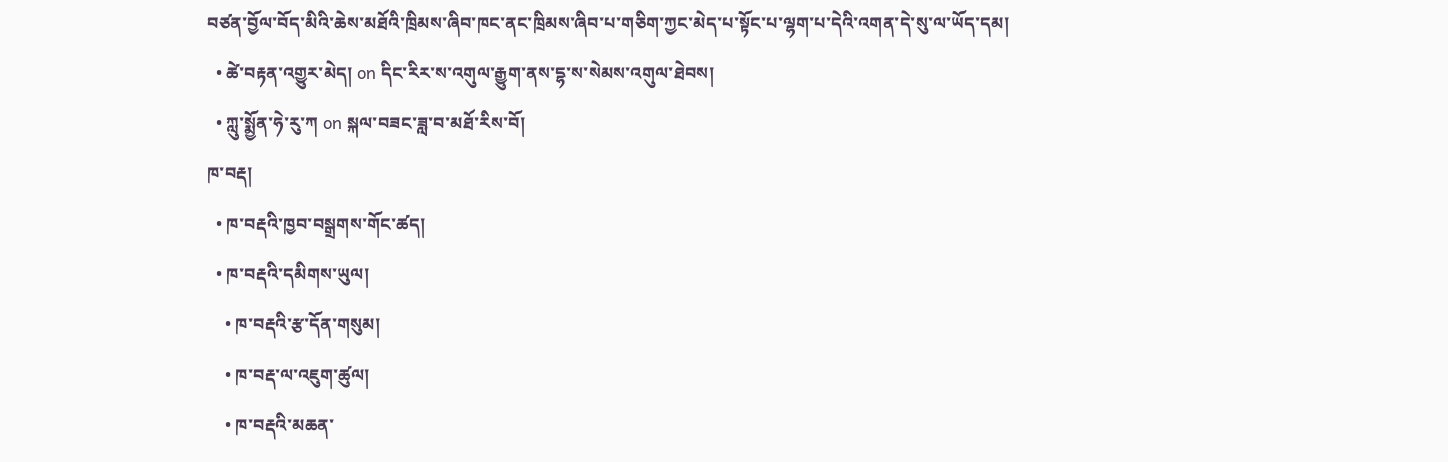བཙན་བྱོལ་བོད་མིའི་ཆེས་མཐོའི་ཁྲིམས་ཞིབ་ཁང་ནང་ཁྲིམས་ཞིབ་པ་གཅིག་ཀྱང་མེད་པ་སྟོང་པ་ལྷག་པ་དེའི་འགན་དེ་སུ་ལ་ཡོད་དམ།
  • ཚེ་བརྟན་འགྱུར་མེད། on དིང་རིར་ས་འགུལ་རྒྱུག་ནས་དྷ་ས་སེམས་འགུལ་ཐེབས།
  • ཀླུ་སྨྱོན་ཧེ་རུ་ཀ on སྐལ་བཟང་ཟླ་བ་མཐོ་རིས་བོ།
ཁ་བརྡ།
  • ཁ་བརྡའི་ཁྱབ་བསྒྲགས་གོང་ཚད།
  • ཁ་བརྡའི་དམིགས་ཡུལ།
    • ཁ་བརྡའི་རྩ་དོན་གསུམ།
    • ཁ་བརྡ་ལ་འཇུག་ཚུལ།
    • ཁ་བརྡའི་མཆན་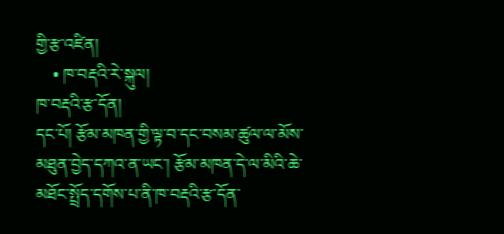གྱི་རྩ་འཛིན།
    • ཁ་བརྡའི་རེ་སྐུལ།
ཁ་བརྡའི་རྩ་དོན།
དང་པོ། རྩོམ་མཁན་གྱི་ལྟ་བ་དང་བསམ་ཚུལ་ལ་མོས་མཐུན་བྱེད་དཀའ་ན་ཡང་། རྩོམ་མཁན་དེ་ལ་མིའི་ཆེ་མཐོང་སྤྲོད་དགོས་པ་ནི་ཁ་བརྡའི་རྩ་དོན་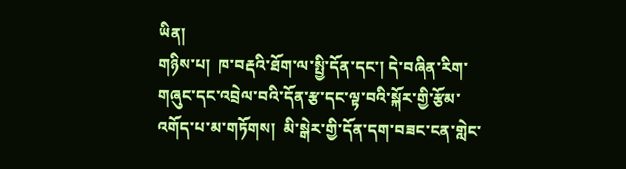ཡིན།
གཉིས་པ།  ཁ་བརྡའི་ཐོག་ལ་སྤྱི་དོན་དང་། དེ་བཞིན་རིག་གཞུང་དང་འབྲེལ་བའི་དོན་རྩ་དང་ལྟ་བའི་སྐོར་གྱི་རྩོམ་འགོད་པ་མ་གཏོགས།  མི་སྒེར་གྱི་དོན་དག་བཟང་ངན་གླེང་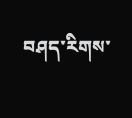བཤད་རིགས་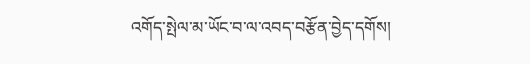འགོད་སྤེལ་མ་ཡོང་བ་ལ་འབད་བརྩོན་བྱེད་དགོས།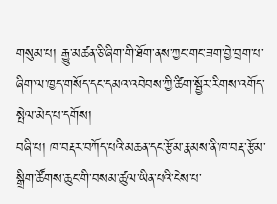གསུམ་པ། རྒྱུ་མཚན་ཅི་ཞིག་གི་ཐོག་ནས་ཀྱང་གང་ཟག་བྱེ་བྲག་པ་ཞིག་ལ་ཁྱད་གསོད་དང་དམའ་འབེབས་ཀྱི་ཚིག་སྦྱོར་རིགས་འགོད་སྤེལ་མེད་པ་དགོས།
བཞི་པ། ཁ་བརྡར་བཀོད་པའི་མཆན་དང་རྩོམ་རྣམས་ནི་ཁ་བརྡ་རྩོམ་སྒྲིག་ཚོགས་ཆུང་གི་བསམ་ཚུལ་ཡིན་པའི་ངེས་པ་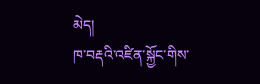མེད།
ཁ་བརྡའི་འཛིན་སྐྱོང་གིས་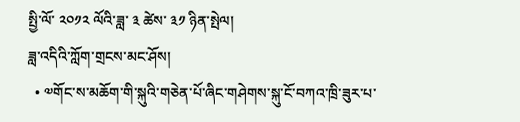སྤྱི་ལོ་ ༢༠༡༢ ལོའི་ཟླ་ ༣ ཚེས་ ༣༡ ཉིན་སྤེལ།
ཟླ་འདིའི་ཀློག་གྲངས་མང་ཤོས།
  • ༧གོང་ས་མཆོག་གི་སྐུའི་གཅེན་པོ་ཞིང་གཤེགས་སྐུ་ངོ་བཀའ་ཁྲི་ཟུར་པ་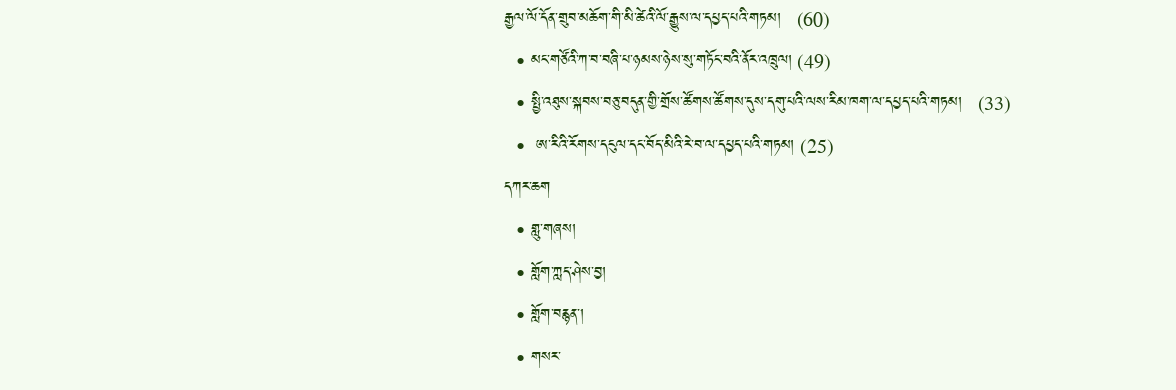རྒྱལ་ལོ་དོན་གྲུབ་མཆོག་གི་མི་ཚེའི་ལོ་རྒྱུས་ལ་དཔྱད་པའི་གཏམ།   (60)
  • མང་གཙོའི་ཀ་བ་བཞི་པ་ཉམས་ཉེས་སུ་གཏོང་བའི་ནོར་འཁྲུལ། (49)
  • སྤྱི་འཐུས་སྐབས་བཅུ་བདུན་གྱི་གྲོས་ཚོགས་ཚོགས་དུས་དགུ་པའི་ལས་རིམ་ཁག་ལ་དཔྱད་པའི་གཏམ།   (33)
  •  ཨ་རིའི་རོགས་དངུལ་དང་བོད་མིའི་རེ་བ་ལ་དཔྱད་པའི་གཏམ། (25)
དཀར་ཆག
  • གླུ་གཞས།
  • གློག་ཀླད་ཤེས་བྱ།
  • གློག་བརྙན་།
  • གསར་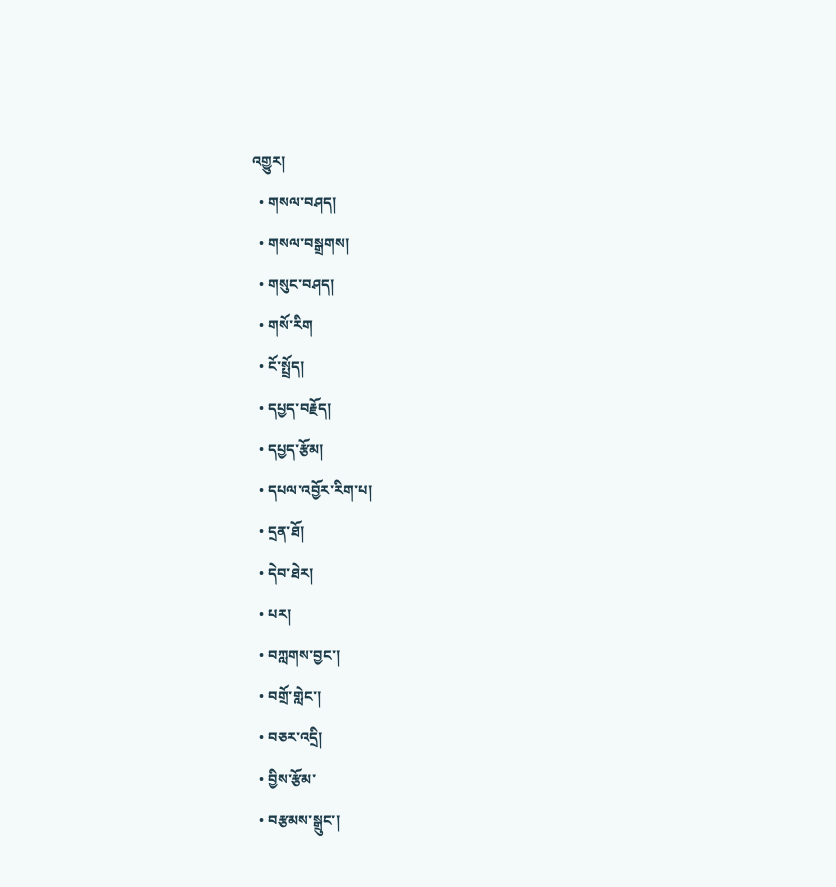འགྱུར།
  • གསལ་བཤད།
  • གསལ་བསྒྲགས།
  • གསུང་བཤད།
  • གསོ་རིག
  • ངོ་སྤྲོད།
  • དཔྱད་བརྗོད།
  • དཔྱད་རྩོམ།
  • དཔལ་འབྱོར་རིག་པ།
  • དྲན་ཐོ།
  • དེབ་ཐེར།
  • པར།
  • བཀླགས་བྱང་།
  • བགྲོ་གླེང་།
  • བཅར་འདྲི།
  • བྱིས་རྩོམ་
  • བརྩམས་སྒྲུང་།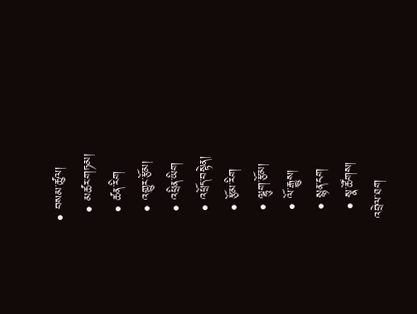• བསམ་ཚུལ།
  • མཚར་གཏམ།
  • ཚན་རིག
  • འགྱུར་རྩོམ།
  • འཕྲིན་ཡིག
  • འཕྲོད་བསྟེན།
  • རྩོམ་རིག
  • ལྷུག་རྩོམ།
  • ལོ་རྒྱུས།
  • སྙན་ངག
  • སྣ་ཚོགས།
འབྲེལ་ཐག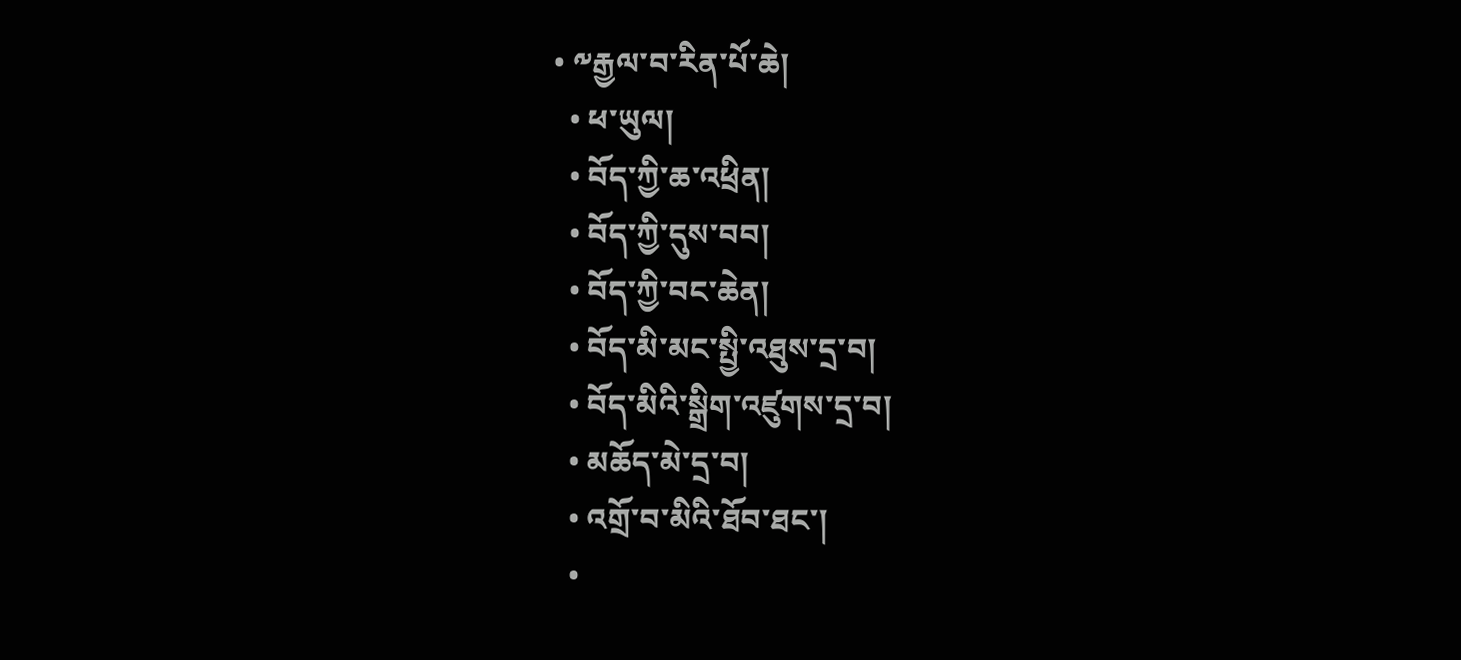• ༸རྒྱལ་བ་རིན་པོ་ཆེ།
  • ཕ་ཡུལ།
  • བོད་ཀྱི་ཆ་འཕྲིན།
  • བོད་ཀྱི་དུས་བབ།
  • བོད་ཀྱི་བང་ཆེན།
  • བོད་མི་མང་སྤྱི་འཐུས་དྲ་བ།
  • བོད་མིའི་སྒྲིག་འཛུགས་དྲ་བ།
  • མཆོད་མེ་དྲ་བ།
  • འགྲོ་བ་མིའི་ཐོབ་ཐང་།
  •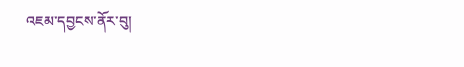འཇམ་དབྱངས་ནོར་བུ།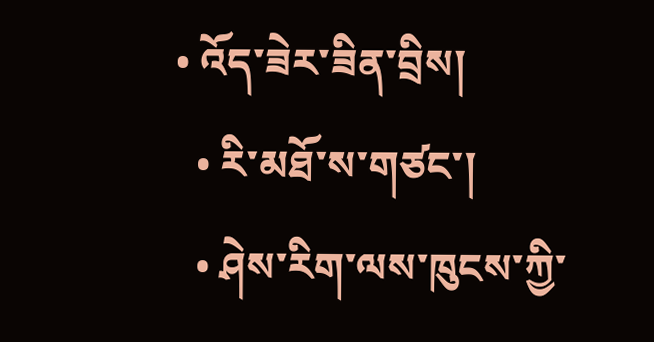• འོད་ཟེར་ཟིན་བྲིས།
  • རི་མཐོ་ས་གཙང་།
  • ཤེས་རིག་ལས་ཁུངས་ཀྱི་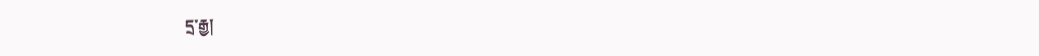དྲ་རྒྱ།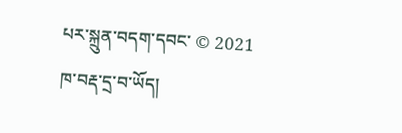པར་སྐྲུན་བདག་དབང་ © 2021 ཁ་བརྡ་དྲ་བ་ཡོད།